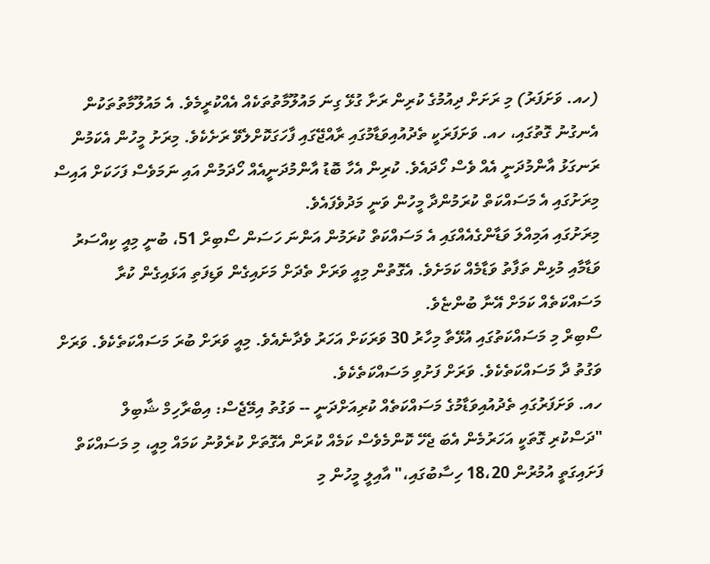(ހއ. ވަށަފަރު) މި ރަށަށް ދިއުމުގެ ކުރިން ރަށާ ގުޅޭ ގިނަ މައުލޫމާތުތަކެއް އެއްކުރީމެވެ. އެ މައުލޫމާތުތަކުން އެނގުނު ގޮތުގައި، ހއ. ވަށަފަރަކީ ތެދުއުއިވަޑާމުގައި ރާއްޖޭގައި ފާހަގަކޮށްލެވޭ ރަށެކެވެ. މިރަށު މީހުން އެކަމުން ރަނގަޅު އާންމުދަނީ އެއް ވެސް ހޯދައެވެ. ކުރިން އެހާ ބޮޑު އާންމުދަނީއެއް ހޯދަމުން އައި ނަމަވެސް ފަހަކަށް އައިސް މިރަށުގައި އެ މަސައްކަތް ކުރަމުންދާ މީހުން ވަނީ މަދުވެފައެވެ.
މިރަށުގައި އަމިއްލަ ވަޑާންގެއެއްގައި އެ މަސައްކަތް ކުރަމުން އަންނަ ހަސަން ސޯބިރް 51، ބުނީ މިއީ ކިއްސަރު ވަޑާމާއި މުޅިން ތަފާތު ވަޑާމެއް ކަމަށެވެ. އެގޮތުން މިއީ ވަރަށް ތެދަށް މަށައިގެން ވަޑިފަތި އަޅައިގެން ކުރާ މަސައްކަތެއް ކަމަށް އޭނާ ބުންޏެވެ.
ސޯބިރް މި މަސައްކަތުގައި އުޅޭތާ މިހާރު 30 ވަރަކަށް އަހަރު ވެދާނެއެވެ. މިއީ ވަރަށް ބުރަ މަސައްކަތެކެވެ. ވަރަށް ވަގުތު ދާ މަސައްކަތެކެވެ. ވަރަށް ފަށުވި މަސައްކަތެކެވެ.
ހއ. ވަށަފަރުގައި ތެދުއުއިވަޑާމުގެ މަސައްކަތެއް ކުރިއަށްދަނީ -- ވަގުތު އިމޭޖެސް: އިބްރާހިމް ޝާބިލް
"ދަސްކުރި ގޮތަކީ އަހަރުމެން އެބަ ޖެހޭ ކޮންމެވެސް ކަމެއް ކުރަން އެގޮތަށް ކުރެވުނު ކަމައް މިއީ، މި މަސައްކަތް ފަށައިގަތީ އުމުރުން 18،20 ހިސާބުގައި،" އާއިލީ މީހުން މި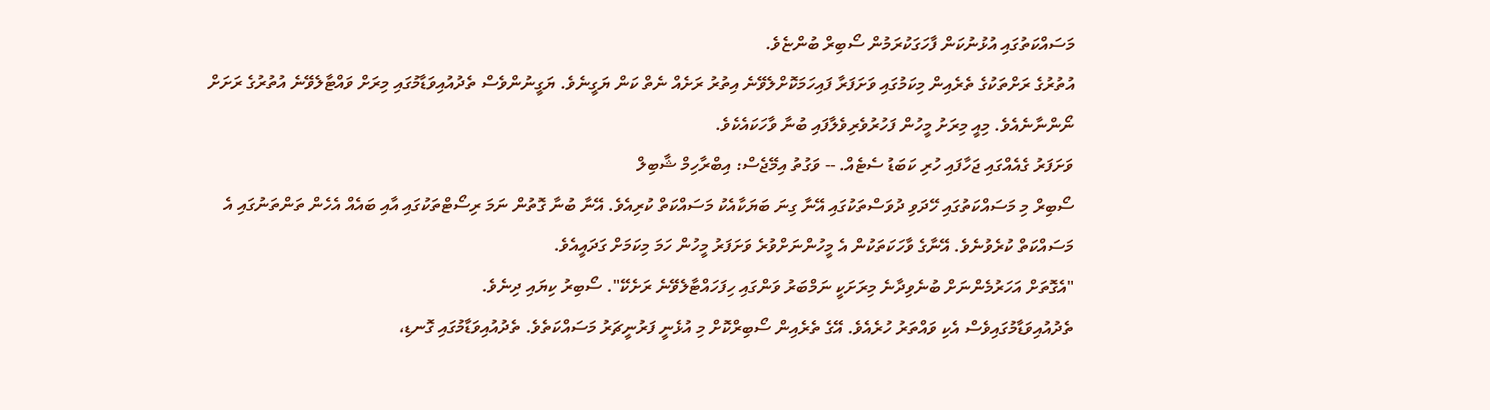މަސައްކަތުގައި އުޅުނުކަން ފާހަގަކުރަމުން ސޯބިރް ބުންޏެވެ.
އުތުރުގެ ރަށްތަކުގެ ތެރެއިން މިކަމުގައި ވަށަފަރާ ފައިހަމަކޮށްލެވޭނެ އިތުރު ރަށެއް ނެތް ކަން ޔަގީނެވެ. ޔަގީނުންވެސް ތެދުއުއިވަޑާމުގައި މިރަށް ވައްޓާލެވޭނެ އުތުރުގެ ރަށަށް ނޯންނާނެއެވެ. މިއީ މިރަށު މީހުން ފަހުރުވެރިވެލާފައި ބުނާ ވާހަކައެކެވެ.
ވަށަފަރު ގެއެއްގައި ޖަހާފައި ހުރި ކަބަޑު ސެޓެއް. -- ވަގުތު އިމޭޖެސް: އިބްރާހިމް ޝާބިލް
ސޯބިރް މި މަސައްކަތުގައި ހޭދަވި ދުވަސްތަކުގައި އޭނާ ގިނަ ބަޔަކާއެކު މަސައްކަތް ކުރިއެވެ. އޭނާ ބުނާ ގޮތުން ނަމަ ރިސޯޓްތަކުގައި އާއި ބައެއް އެހެން ތަންތަނުގައި އެ މަސައްކަތް ކުރެވުނެވެ. އޭނާގެ ވާހަކަތަކުން އެ މީހުންނަށްވުރެ ވަށަފަރު މީހުން ހަމަ މިކަމަށް ގަދައީއެވެ.
"އެގޮތަށް އަހަރުމެންނަށް ބުނެވިދާނެ މިރަށަކީ ނަމްބަރު ވަންގައި ހިފަހައްޓާލެވޭނެ ރަށެކޭ". ސޯބިރު ކިޔައި ދިނެވެ.
ތެދުއުއިވަޑާމުގައިވެސް އެކި ވައްތަރު ހުރެއެވެ. އޭގެ ތެރެއިން ސޯބިރްކޮށް މި އުޅެނީ ފަރުނީޗަރު މަސައްކަތެވެ. ތެދުއުއިވަޑާމުގައި ގޮނޑި،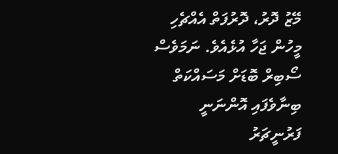މޭޒު ދޮރު، ދޮރުފަތް އެއްޗެހި މީހުން ޖަހާ އުޅެއެވެ. ނަމަވެސް ސޯބިރް ބޮޑަށް މަސައްކަތް ބިނާވެފައި އޮންނަނީ ފަރުނީޗަރު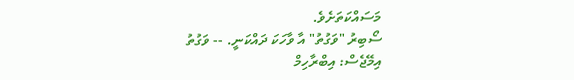މަސައްކަތަށެވެ.
ސޯބިރު "ވަގުތު" އާ ވާހަކަ ދައްކަނީ. -- ވަގުތު އިމޭޖެސް: އިބްރާހިމް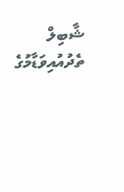ޝާބިލް
ތެދުއުއިވަޑާމުގެ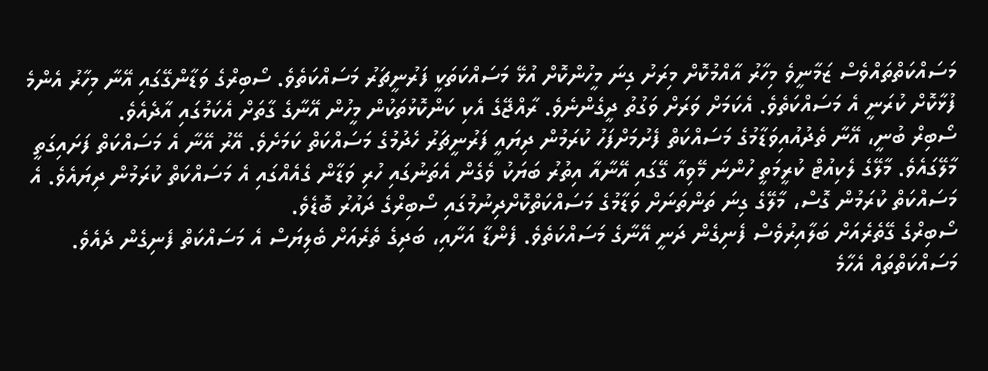މަސައްކަތްތައްވެސް ޒަމާނީވެ މިހާރު އާއްމުކޮށް މިރަށު ގިނަ މީހުންކޮށް އުޅޭ މަސައްކަތަކީ ފަރުނީޗަރު މަސައްކަތެވެ. ސޯބިރްގެ ވަޑާންގޭގައި އޭނާ މިހާރު އެންމެ ފުޅާކޮށް ކުރަނީ އެ މަސައްކަތެވެ. އެކަމަށް ވަރަށް ވަގުތު ދީގެންނެވެ. ރާއްޖޭގެ އެކި ކަންކޮޅުތަކުން މީހުން އޭނާގެ ގާތަށް އެކަމުގައި އާދެއެވެ.
ސޯބިރް ބުނީ، އޭނާ ތެދުއުއިވަޑާމުގެ މަސައްކަތް ފެށުމަށްފަހު ކުރަމުން ދިޔައީ ފަރުނީޗަރު ހެދުމުގެ މަސައްކަތް ކަމަށެވެ. އޭރު އޭނާ އެ މަސައްކަތް ފަށައިގަތީ މާލޭގައެވެ. މާލޭގެ ލެކިއުޓް ކުރީމަތީ ހުންނަ މޭވިއާ ގޭގައި އޭނާއާ އިތުރު ބަޔަކު ވެގެން އެތަނުގައި ހުރި ވަޑާން ގެއެއްގައި އެ މަސައްކަތް ކުރަމުން ދިޔައެވެ. އެ މަސައްކަތް ކުރަމުން ގޮސް، މާލޭގެ ގިނަ ތަންތަނަށް ވަޑާމުގެ މަސައްކަތްކޮށްދިނުމުގައި ސޯބިރްގެ ދައުރު ބޮޑެވެ.
ސޯބިރްގެ ގޭތެރެއަށް ބަލާއިރުވެސް ފެނިގެން ދަނީ އޭނާގެ މަސައްކަތެވެ. ފެންޑާ އަށާއި، ބަދިގެ ތެރެއަށް ބެލިޔަސް އެ މަސައްކަތް ފެނިގެން ދެއެވެ. މަސައްކަތްތައް އެހާމެ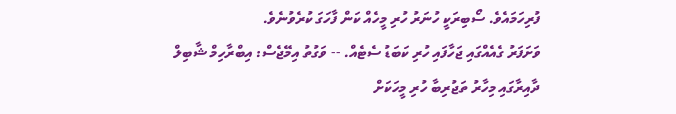ފުރިހަމައެވެ. ސޯބިރަކީ ހުނަރު ހުރި މީހެއް ކަން ފާހަގަ ކުރެވުނެވެ.
ވަށަފަރު ގެއެއްގައި ޖަހާފައި ހުރި ކަބަޑު ސެޓެއް. -- ވަގުތު އިމޭޖެސް: އިބްރާހިމް ޝާބިލް
ދާއިރާގައި މިހާރު ތަޖުރިބާ ހުރި މީހަކަށް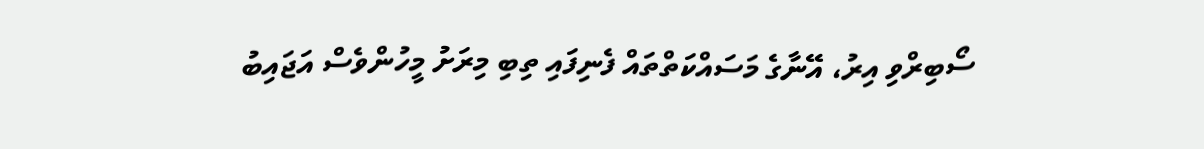ސޯބިރްވި އިރު، އޭނާގެ މަސައްކަތްތައް ފެނިފައި ތިބި މިރަށު މީހުންވެސް އަޖައިބު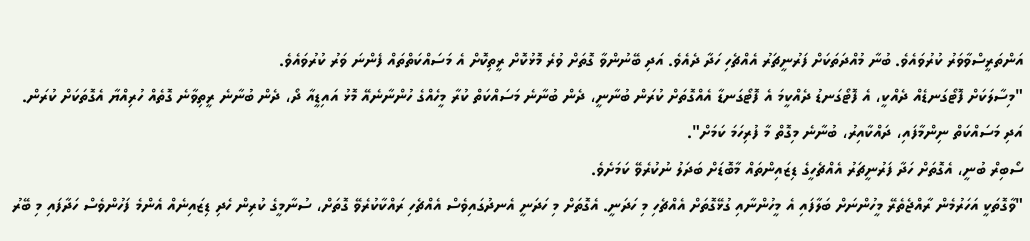އަންތަރީސްވާވަރު ކުރުވައެވެ. ބުނާ މުއްދަތަކަށް ފަރުނީޗަރު އެއްޗެހި ހަދާ ދެއެވެ. އަދި ބޭނުންވާ ގޮތަށް ވުރެ މޮޅުކޮށް ރީތިކޮށް އެ މަސައްކަތްތައް ފެންނަ ވަރު ކުރުވައެވެ.
"މިސާލަކަށް ފޮޓޯގަނޑެއް ދެއްކީ، އެ ފޮޓޯގަނޑު ދެއްކީމަ އެ ފޮޓޯގަނޑާ އެއްގޮތަށް ކުރަން ބުނާނީ، ދެން ބުނާނެ މަސައްކަތް ކުރާ މީހެއްގެ ހުންނާނެއޭ މޮޅު އައިޑީއާ ދޯ، ދެން ބުނާނެ ރީތިވާނެ ގޮތެއް ހުރިއްޔާ އެގޮތަކަށް ކުރަން. އަދި މަސައްކަތް ނިންމާފައި، ދައްކާއިރު، ބުނާނެ މިގޮތް މާ ފުރިހަމަ ކަމަށް".
ސޯބިރް ބުނީ، އެގޮތަށް ހަދާ ފަރުނީޗަރު އެއްޗެހީގެ ޑިޒައިންތައް މާބޮޑަށް ބަދަލު ނުކުރެވޭ ކަމަށެވެ.
"ވާގޮތަކީ އަހަރުމެން ރާއްޖެތެރޭ މީހުންނަށް ބަލާފައި އެ މީހުންނާއި ގުޅޭގޮތަށް އެއްޗެހި މި ހަދަނީ. އެގޮތަށް މި ހަދަނީ އެނދުގައިވެސް އެއްޗެހި ރައްކާކުރެވޭ ގޮތަށް، ސުނާމީގެ ކުރިން ހެދި ޑިޒައިނެއް އެންމެ ފަހުންވެސް ހަދާފައި މި ބޭރު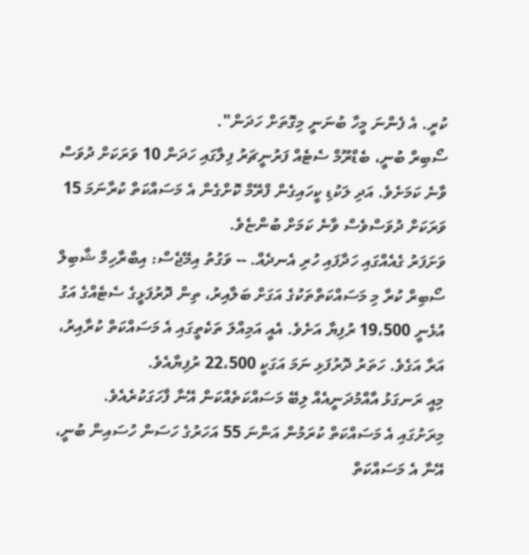ކުރީ. އެ ފެންނަ މީހާ ބުނަނީ މިގޮތަށް ހަދަން".
ސޯބިރް ބުނީ، ބެޑްރޫމް ސެޓެއް ފަރުނީޗަރު ފިލާގައި ހަދަން 10 ވަރަކަށް ދުވަސް ވާނެ ކަމަށެވެ. އަދި ލަކުޑި ކީހައިގެން ފްރޭމް ކޮށްގެން އެ މަސައްކަތް ކުރާނަމަ 15 ވަރަކަށް ދުވަސްވެސް ވާނެ ކަމަށް ބުންޏެވެ.
ވަށަފަރު ގެއެއްގައި ހަދާފައި ހުރި އެނދެއް. -- ވަގުތު އިމޭޖެސް: އިބްރާހިމް ޝާބިލް
ސޯބިރް ކުރާ މި މަސައްކަތްތަކުގެ އަގަށް ބަލާއިރު، ތިން ދޮރުފަޅީގެ ސެޓެއްގެ އަގު އުޅެނީ 19،500 ރުފިޔާ އަށެވެ. އެއީ އަމިއްލަ ތަކެތީގައި އެ މަސައްކަތް ކުރާއިރު، އަރާ އަގެވެ. ހަތަރު ދޮރުފަޅި ނަމަ އަގަކީ 22،500 ރުފިޔާއެވެ.
މިއީ ރަނގަޅު އާއްމުދަނީއެއް ލިބޭ މަސައްކަތެއްކަން އޭނާ ފާހަގަކުރެއެވެ.
މިރަށުގައި އެ މަސައްކަތް ކުރަމުން އަންނަ 55 އަހަރުގެ ހަސަން ހުސައިން ބުނީ، އޭނާ އެ މަސައްކަތް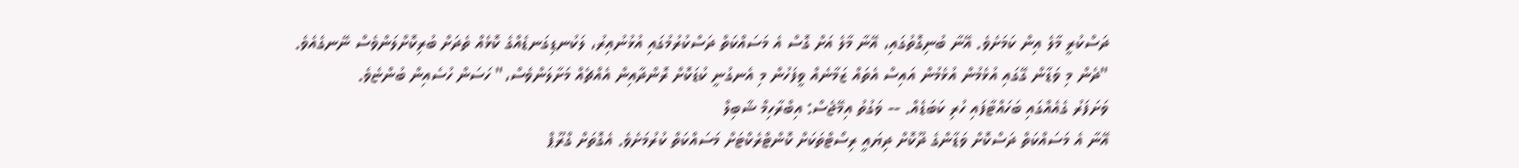ދަސްކުރީ މާލެ އިން ކަމަށެވެ. އޭނާ ބުނިގޮތުގައި، އޭނާ މާލެ އަށް ގޮސް އެ މަސައްކަތް ދަސްކުރުމުގައި އުޅުނުއިރު، ލަކުނޑިގަނޑެއްގެ ކޮޅެއް ތެދަށް ބުރިކޮށްލަންވެސް ނޭނގެއެވެ.
"ދެން މި ވަޑާން ގޭގައި އުޅެމުން އުޅެމުން އައިސް އެތައް ޒަމާނެއް ވީފަހުން މި އެނގުނީ ކުޑަކޮށް ރޮންދާއިން އެއްޗެއް މަށާލަންވެސް،" ހަސަން ހުސެއިން ބުންޏެވެ.
ވަށަފަރު ގެއެއްގައި ބަހައްޓާފައި ހުރި ކަބަޑެއް. -- ވަގުތު އިމޭޖެސް: އިބްރާހިމް ޝާބިލް
އޭނާ އެ މަސައްކަތް ދަސްކޮށް ވަޑާންގެ ދޫކޮށް ދިޔައީ ރިސޯޓްތަކަށް ކޮންޓްރެކްޓަށް މަސައްކަތް ކުރުމަށެވެ. އެގޮތަށް ގްރޫޕް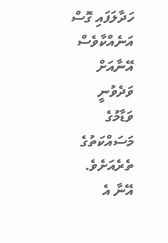ހަދާލަފައި ގޮސް އަނެއްކާވެސް އޭނާއަށް ވަދެވުނީ ވަޑާމުގެ މަސައްކަތުގެ ތެރެއަށެވެ.
އޭނާ އެ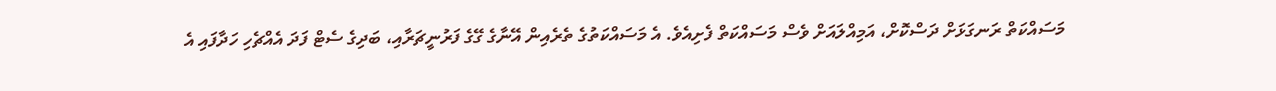މަސައްކަތް ރަނގަޅަށް ދަސްކޮށް، އަމިއްލައަށް ވެސް މަސައްކަތް ފެށިއެވެ. އެ މަސައްކަތުގެ ތެރެއިން އޭނާގެ ގޭގެ ފަރުނީޗަރާއި، ބަދިގެ ސެޓް ފަދަ އެއްޗެހި ހަދާފައި އެ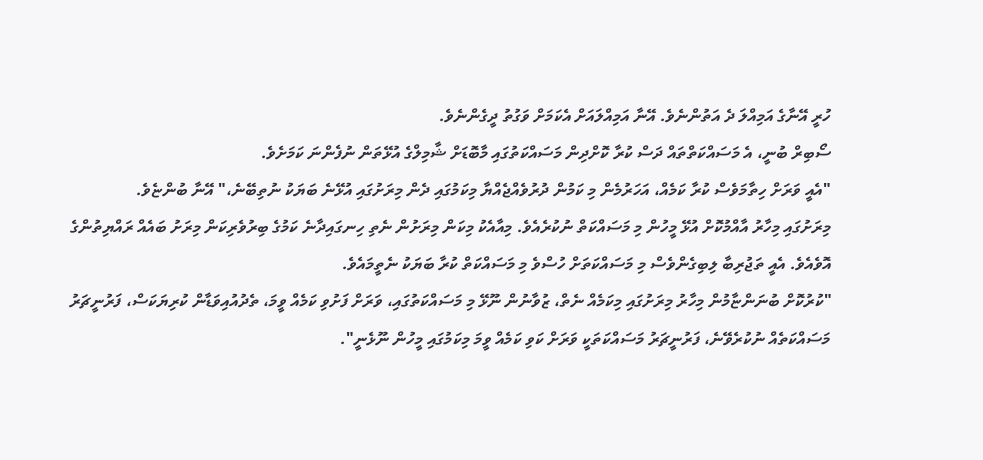ހުރީ އޭނާގެ އަމިއްލަ ދެ އަތުންނެވެ. އޭނާ އަމިއްލައަށް އެކަމަށް ވަގުތު ދީގެންނެވެ.
ސޯބިރް ބުނީ، އެ މަސައްކަތްތައް ދަސް ކުރާ ކޮށްދިން މަސައްކަތުގައި މާބޮޑަށް ޝާމިލްގެ އުޅޭތަން ނުފެންނަ ކަމަށެވެ.
"އެއީ ވަރަށް ހިތާމަވެސް ކުރާ ކަމެއް، އަހަރުމެން މި ކަމުން ދުރުވެއްޖެއްޔާ މިކަމުގައި ދެން މިރަށުގައި އުޅޭނެ ބަޔަކު ނުތިބޭނެ،" އޭނާ ބުންޏެވެ.
މިރަށުގައި މިހާރު އާއްމުކޮށް އުޅޭ މީހުން މި މަސައްކަތް ނުކުރެއެވެ. މިއާއެކު މިކަން މިރަށުން ނެތި ހިނގައިދާނެ ކަމުގެ ބިރުވެރިކަން މިރަށު ބައެއް ރައްޔިތުންގެ އޮވެއެވެ. އެއީ ތަޖުރިބާ ލިބިގެންވެސް މި މަސައްކަތަށް ހުސްވެ މި މަސައްކަތް ކުރާ ބަޔަކު ނެތީމައެވެ.
"ކުރުކޮށް ބުނަންޏާމުން މިހާރު މިރަށުގައި މިކަމެއް ނެތް، ޒުވާނުން ނޫޅޭ މި މަސައްކަތުގައި، ވަރަށް ފަށުވި ކަމެއް ވީމަ، ތެދުއުއިވަޑާން ކުރިޔަކަސް، ފަރުނީޗަރު މަސައްކަތެއް ނުކުރެވޭނެ، ފަރުނީޗަރު މަސައްކަތަކީ ވަރަށް ކަވި ކަމެއް ވީމަ މިކަމުގައި މީހުން ނޫޅެނީ".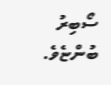ސޯބިރު ބުންޏެވެ.